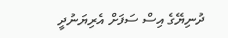ދުނިޔޭގެ އިސް ސަފަށް އެރިޔަނުދީ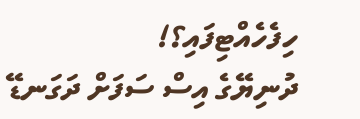ހިފެހެއްޓިފައި؟!
ދުނިޔޭގެ އިސް ސަފަށް ދަގަނޑޭ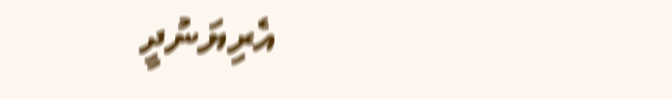އެރިޔަނުދީ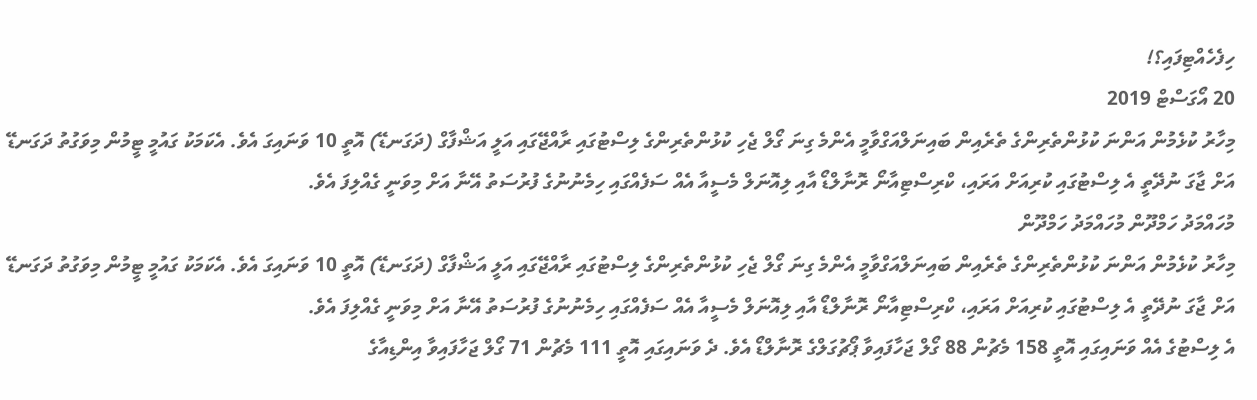ހިފެހެއްޓިފައި؟!
20 އޯގަސްޓް 2019
މިހާރު ކުޅެމުން އަންނަ ކުޅުންތެރިންގެ ތެރެއިން ބައިނަލްއަގްވާމީ އެންމެ ގިނަ ގޯލް ޖެހި ކުޅުންތެރިންގެ ލިސްޓުގައި ރާއްޖޭގައި އަލީ އަޝްފާގް (ދަގަނޑޭ) އޮތީ 10 ވަނައިގަ އެވެ. އެކަމަކު ގައުމީ ޓީމުން މިވަގުތު ދަގަނޑޭ އަށް ޖާގަ ނުދޭތީ އެ ލިސްޓުގައި ކުރިއަށް އަރައި، ކްރިސްޓިއާނޯ ރޮނާލްޑޯ އާއި ލިއޮނަލް މެސީއާ އެއް ސަފެއްގައި ހިމެނުނުގެ ފުރުސަތު އޭނާ އަށް މިވަނީ ގެއްލިފަ އެވެ.
މުހައްމަދު ހަމްދޫން މުހައްމަދު ހަމްދޫން
މިހާރު ކުޅެމުން އަންނަ ކުޅުންތެރިންގެ ތެރެއިން ބައިނަލްއަގްވާމީ އެންމެ ގިނަ ގޯލް ޖެހި ކުޅުންތެރިންގެ ލިސްޓުގައި ރާއްޖޭގައި އަލީ އަޝްފާގް (ދަގަނޑޭ) އޮތީ 10 ވަނައިގަ އެވެ. އެކަމަކު ގައުމީ ޓީމުން މިވަގުތު ދަގަނޑޭ އަށް ޖާގަ ނުދޭތީ އެ ލިސްޓުގައި ކުރިއަށް އަރައި، ކްރިސްޓިއާނޯ ރޮނާލްޑޯ އާއި ލިއޮނަލް މެސީއާ އެއް ސަފެއްގައި ހިމެނުނުގެ ފުރުސަތު އޭނާ އަށް މިވަނީ ގެއްލިފަ އެވެ.
އެ ލިސްޓުގެ އެއް ވަނައިގައި އޮތީ 158 މެޗުން 88 ގޯލް ޖަހާފައިވާ ޕޯޗުގަލްގެ ރޮނާލްޑޯ އެވެ. ދެ ވަނައިގައި އޮތީ 111 މެޗުން 71 ގޯލް ޖަހާފައިވާ އިންޑިއާގެ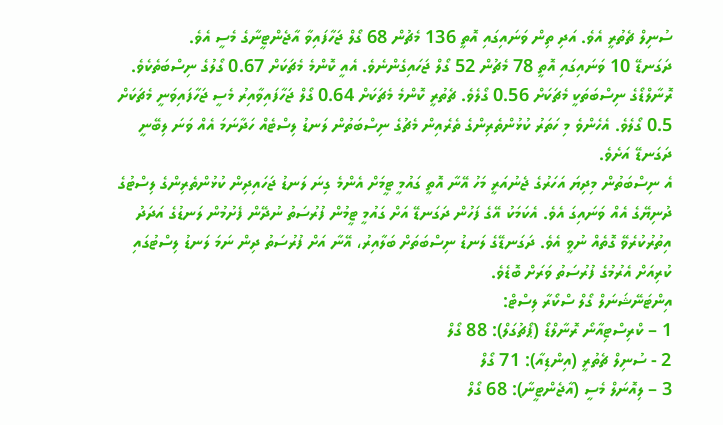ސުނިލް ޗެތުރީ އެވެ. އަދި ތިން ވަނައިގައި އޮތީ 136 މެޗުން 68 ގޯލް ޖަހާފައިވާ އާޖެންޓީނާގެ މެސީ އެވެ.
ދަގަނޑޭ 10 ވަނައިގައި އޮތީ 78 މެޗުން 52 ގޯލް ޖަހައިގެންނެވެ. އެއީ ކޮންމެ މެޗަކަށް 0.67 ގޯލުގެ ނިސްބަތެކެވެ. ރޮނާލްޑޯގެ ނިސްބަތަކީ މެޗަކަށް 0.56 ގޯލެވެ. ޗެތުރީ ކޮންމެ މެޗަކަށް 0.64 ގޯލް ޖަހާފައިވާއިރު މެސީ ޖަހާފައިވަނީ މެޗަކަށް 0.5 ގޯލެވެ. އެހެންވެ މި ހަތަރު ކުޅުންތެރިންގެ ތެރެއިން މެޗުގެ ނިސްބަތުން ލަނޑު ލިސްޓެއް ހަދާނަމަ އެއް ވަނަ ލިބޭނީ ދަގަނޑޭ އަށެވެ.
އެ ނިސްބަތުން މިދިޔަ އަހަރުގެ ޖެނުއަރީ މަހު އޭނާ އޮތީ ގައުމީ ޓީމަށް އެންމެ ގިނަ ލަނޑު ޖަހައިދިން ކުޅުންތެރިންގެ ލިސްޓުގެ ދުނިޔޭގެ އެއް ވަނައިގަ އެވެ. އެކަމަކު އޭގެ ފަހުން ދަގަނޑޭ އަށް ގައުމީ ޓީމުން ފުރުސަތު ނުދޭން ފެށުމުން ލަނޑުގެ އަދަދު އިތުރުކުރެވޭ ގޮތެއް ނުވީ އެވެ. ދަގަނޑޭގެ ލަނޑު ނިސްބަތަށް ބަލާއިރު، އޭނާ އަށް ފުރުސަތު ދިން ނަމަ ލަނޑު ލިސްޓުގައި ކުރިއަށް އެރުމުގެ ފުރުސަތު ވަރަށް ބޮޑެވެ.
އިންޓަނޭޝަނަލް ގޯލް ސްކޯރާ ލިސްޓް:
1 – ކްރިސްޓިއާނޯ ރޮނާލްޑޯ (ޕޯޗުގަލް): 88 ގޯލް
2 - ސުނިލް ޗެތުރީ (އިންޑިއާ): 71 ގޯލް
3 – ލިއޮނަލް މެސީ (އާޖެންޓީނާ): 68 ގޯލް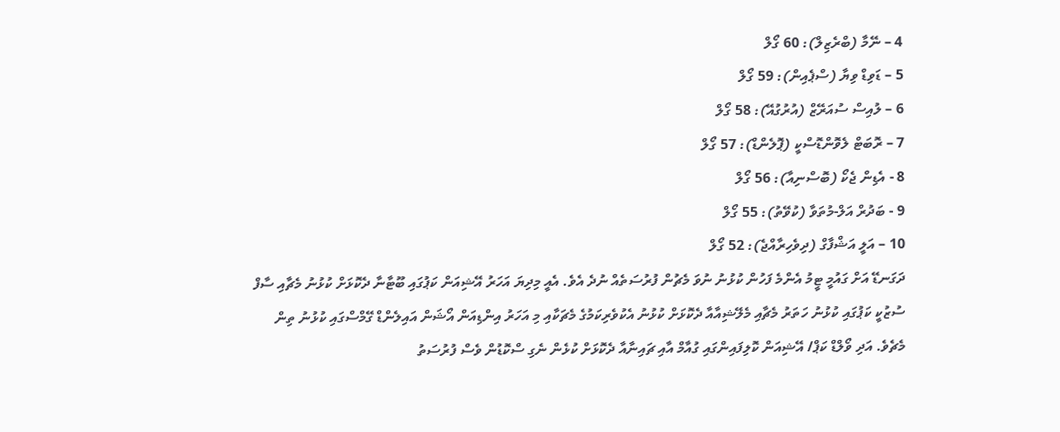4 – ނޭމާ (ބްރެޒިލް): 60 ގޯލް
5 – ޑަވިޑް ވިޔާ (ސްޕެއިން): 59 ގޯލް
6 – ލުއިސް ސުއަރޭޒް (އުރުގުއޭ): 58 ގޯލް
7 – ރޮބަޓް ލެވޮންޑޮސްކީ (ޕޮލެންޑް): 57 ގޯލް
8 - އެޑިން ޖެކޯ (ބޮސްނިއާ): 56 ގޯލް
9 - ބަދުރް އަލް-މުތަވާ (ކުވޭތު): 55 ގޯލް
10 – އަލީ އަޝްފާގް (ދިވެހިރާއްޖެ): 52 ގޯލް
ދަގަނޑޭ އަށް ގައުމީ ޓީމު އެންމެ ފަހުން ކުޅުނު ނުވަ މެޗުން ފުރުސަތެއް ނުދެ އެވެ. އެއީ މިދިޔަ އަހަރު އޭޝިއަން ކަޕުގައި ބޫޓާނާ ދެކޮޅަށް ކުޅުނު މެޗާއި ސާފް ސުޒުކީ ކަޕުގައި ކުޅުނު ހަތަރު މެޗާއި މެލޭޝިއާއާ ދެކޮޅަށް ކުޅުނު އެކުވެރިކަމުގެ މެޗަކާއި މި އަހަރު އިންޑިއަން އޯޝަން އައިލެންޑް ގޭމްސްގައި ކުޅުނު ތިން މެޗެވެ. އަދި ވޯލްޑް ކަޕް/ އޭޝިއަން ކޮލިފައިންގައި ގުއާމް އާއި ޗައިނާއާ ދެކޮޅަށް ކުޅެން ނެގި ސްކޮޑުން ވެސް ފުރުސަތު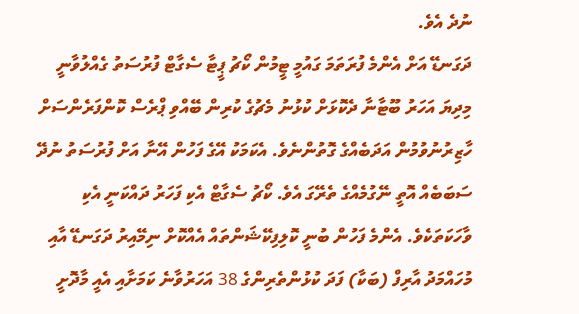ނުދެ އެވެ.
ދަގަނޑޭ އަށް އެންމެ ފުރަތަމަ ގައުމީ ޓީމުން ކޯޗު ޕީޓާ ސެގާޓް ފުރުސަތު ގެއްލުވާނީ މިދިޔަ އަހަރު ބޫޓާނާ ދެކޮޅަށް ކުޅުނު މެޗުގެ ކުރިން ބޭއްވި ޕްރެސް ކޮންފަރެންސަށް ހާޒިރުނުވުމުން އަދަބެއްގެ ގޮތުންނެވެ. އެކަމަކު އޭގެ ފަހުން އޭނާ އަށް ފުރުސަތު ނުދޭ ސަބަބެއް އޮތީ ނޭގުމެއްގެ ތެރޭގަ އެވެ. ކޯޗު ސެގާޓް އެކި ފަހަރު ދައްކަނީ އެކި ވާހަކަތަކެވެ. އެންމެ ފަހުން ބުނީ ކޮލިފިކޭޝަންތައް އެއްކޮށް ނިމޭއިރު ދަގަނޑޭ އާއި މުހައްމަދު އާރިފް (ބަކާ) ފަދަ ކުޅުންތެރިންގެ 38 އަހަރުވާނެ ކަމަށާއި އެއީ މާދޮށީ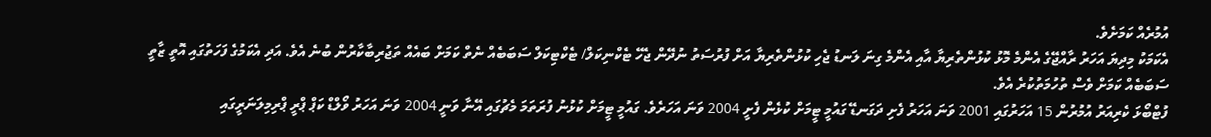އުމުރެއް ކަމަށެވެ.
އެކަމަކު މިދިޔަ އަހަރު ރާއްޖޭގެ އެންމެ މޮޅު ކުޅުންތެރިޔާ އާއި އެންމެ ގިނަ ލަނޑު ޖެހި ކުޅުންތެރިޔާ އަށް ފުރުސަތު ނުދޭން ޖެހޭ ޓެކްނިކަލް/ ޓެކްޓިކަލް ސަބަބެއް ނެތް ކަމަށް ބައެއް ތަޖުރިބާކާރުން ބުނެ އެވެ. އަދި އެކަމުގެ ފަހަތުގައި އޮތީ ޒާތީ ސަބަބެއް ކަމަށް ވެސް ތުހުމަތުކުރެ އެވެ.
ފުޓްބޯޅަ ކެރިއަރު އުމުރުން 15 އަހަރުގައި 2001 ވަނަ އަހަރު ފެށި ދަގަނޑޭ ގައުމީ ޓީމަށް ކުޅެން ފެށީ 2004 ވަނަ އަހަރެވެ. ގައުމީ ޓީމަށް ކުޅުނު ފުރަތަމަ މެޗުގައި އޭނާ ވަނީ 2004 ވަނަ އަހަރު ވޯލްޑް ކަޕް ޕްރީ ޕްރިމިލަނަރީގައި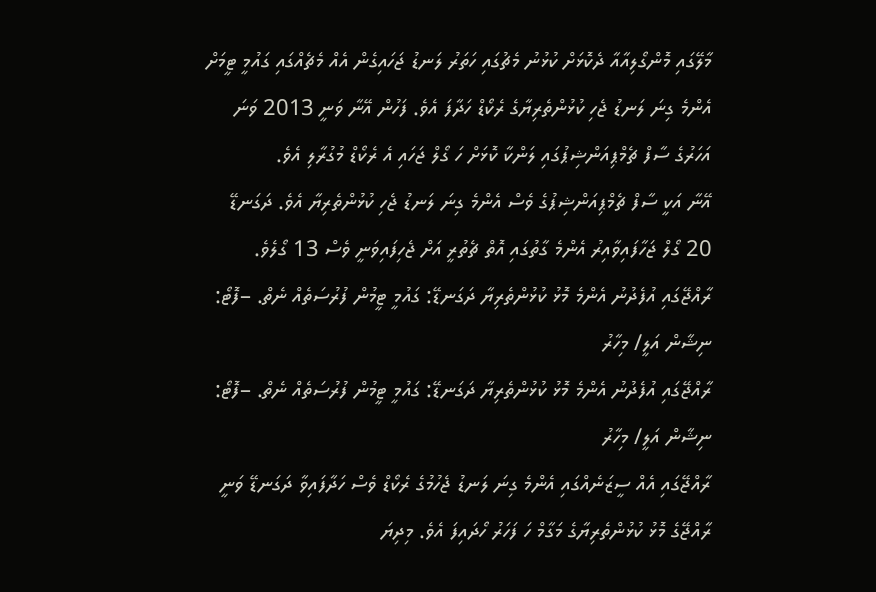މާލޭގައި މޮންގޯލިއާއާ ދެކޮޅަށް ކުޅުނު މެޗުގައި ހަތަރު ލަނޑު ޖަހައިގެން އެއް މެޗެއްގައި ގައުމީ ޓީމަށް އެންމެ ގިނަ ލަނޑު ޖެހި ކުޅުންތެރިޔާގެ ރެކޯޑް ހަދާފަ އެވެ. ފަހުން އޭނާ ވަނީ 2013 ވަނަ އަހަރުގެ ސާފް ޗެމްޕިއަންޝިޕުގައި ލަންކާ ކޮޅަށް ހަ ގޯލް ޖަހައި އެ ރެކޯޑް މުގުރާލި އެވެ.
އޭނާ އަކީ ސާފް ޗެމްޕިއަންޝިޕުގެ ވެސް އެންމެ ގިނަ ލަނޑު ޖެހި ކުޅުންތެރިޔާ އެވެ. ދަގަނޑޭ 20 ގޯލް ޖަހާފައިވާއިރު އެންމެ ގާތުގައި އޮތް ޗެތުރީ އަށް ޖެހިފައިވަނީ ވެސް 13 ގޯލެވެ.
ރާއްޖޭގައި އުފެދުނު އެންމެ މޮޅު ކުޅުންތެރިޔާ ދަގަނޑޭ: ގައުމީ ޓީމުން ފުރުސަތެއް ނެތް. –ފޮޓޯ: ނިޝާން އަލީ/ މިހާރު
ރާއްޖޭގައި އުފެދުނު އެންމެ މޮޅު ކުޅުންތެރިޔާ ދަގަނޑޭ: ގައުމީ ޓީމުން ފުރުސަތެއް ނެތް. –ފޮޓޯ: ނިޝާން އަލީ/ މިހާރު
ރާއްޖޭގައި އެއް ސީޒަނެއްގައި އެންމެ ގިނަ ލަނޑު ޖެހުމުގެ ރެކޯޑް ވެސް ހަދާފައިވާ ދަގަނޑޭ ވަނީ ރާއްޖޭގެ މޮޅު ކުޅުންތެރިޔާގެ މަގާމް ހަ ފަހަރު ހޯދައިފަ އެވެ. މިދިޔަ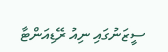ސީޒަނުގައި ނިއު ރޭޑިއަންޓާ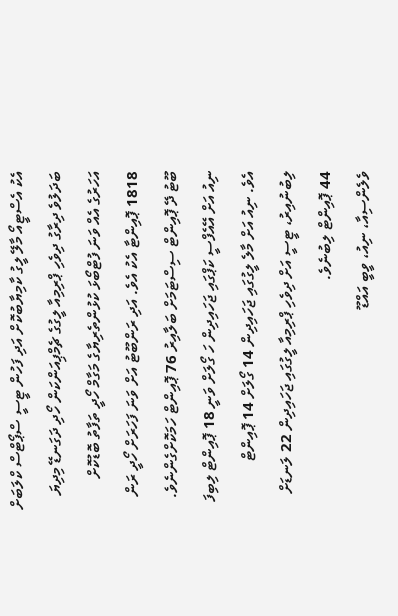އެކު އެސްޓީއޯ މާލޭ ލީގު ކާމިޔާބުކޮށް އަދި ފަހުން ޓީސީ ސްޕޯޓްސް ކްލަބަށް ބަދަލުވެ ދިރާގު ދިވެހި ޕްރިމިއާ ލީގުގެ ޗެމްޕިއަންކަން ހޯދި ދަގަނޑޭ މިދިޔަ އަހަރުގެ އެއް ވަނަ ފުޓްބޯޅަ ކުޅުންތެރިޔާގެ މަގާމް ހޯދީ ތަފާތު ބޮޑުކޮށް 1818 ޕޮއިންޓާ އެކު އެވެ. އަދި ރަންބޫޓު އަށް ވަނަ ފަހަރަށް ހޯދީ ރަން ބޫޓު ދޭ ޕޮއިންޓް ސިސްޓަމަށް ބަލާއިރު 76 ޕޮއިންޓް ހަމަކޮށްގެންނެވެ. ނިއު އަށް އޭއެފްސީ ކަޕްގައި ޖަހައިދިން ހަ ގޯލަށް ވަނީ 18 ޕޮއިންޓް ލިބިފަ އެވެ. ނިއު އަށް މާލެ ލީގުގައި ޖަހައިދިން 14 ގޯލަށް 14 ޕޮއިންޓް ލިބުނުއިރު، ޓީސީ އަށް ދިވެހި ޕްރިމިއާ ލީގުގައި ޖަހައިދިން 22 ލަނޑަށް 44 ޕޮއިންޓް ލިބުނެވެ.
ވެލެންސިއާ، ނިއު، ވީބީ އައްޑޫ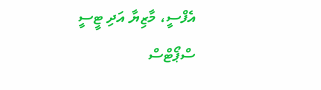އެފްސީ، މާޒިޔާ އަދި ޓީސީ ސްޕޯޓްސް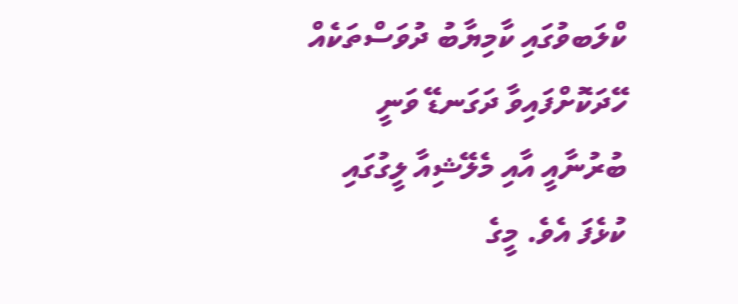ކްލަބވުގައި ކާމިޔާބު ދުވަސްތަކެއް ހޭދަކޮށްފައިވާ ދަގަނޑޭ ވަނީ ބުރުނާއީ އާއި މެލޭޝިއާ ލީގުގައި ކުޅެފަ އެވެ. މީގެ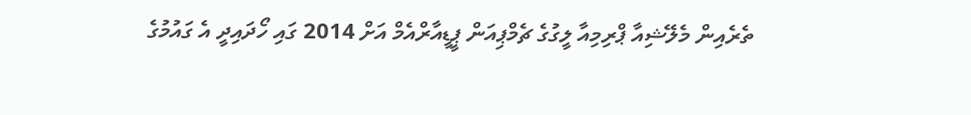ތެރެއިން މެލޭޝިއާ ޕްރިމިއާ ލީގުގެ ޗެމްޕިއަން ޕީޑީއާރްއެމް އަށް 2014 ގައި ހޯދައިދީ އެ ގައުމުގެ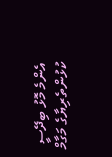އެންމެ މޮޅު ބިދޭސީ ކުޅުންތެރިޔާގެ މަގާމް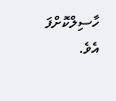ހާސިލްކޮށްފަ އެވެ.